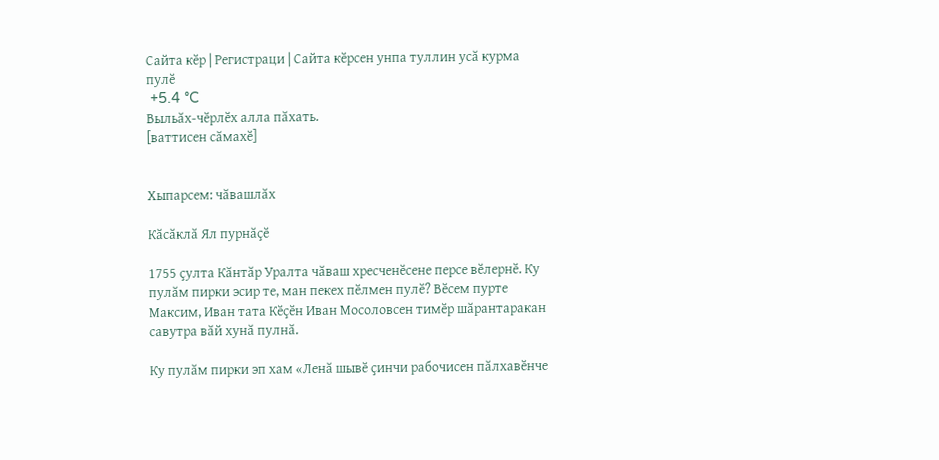Сайта кӗр | Регистраци | Сайта кӗрсен унпа туллин усӑ курма пулӗ
 +5.4 °C
Выльӑх-чӗрлӗх алла пӑхать.
[ваттисен сӑмахӗ]


Хыпарсем: чӑвашлӑх

Кӑсӑклӑ Ял пурнӑҫӗ

1755 ҫулта Кӑнтӑр Уралта чӑваш хресченӗсене персе вӗлернӗ. Ку пулӑм пирки эсир те, ман пекех пӗлмен пулӗ? Вӗсем пурте Максим, Иван тата Кӗҫӗн Иван Мосоловсен тимӗр шӑрантаракан савутра вӑй хунӑ пулнӑ.

Ку пулӑм пирки эп хам «Ленӑ шывӗ ҫинчи рабочисен пӑлхавӗнче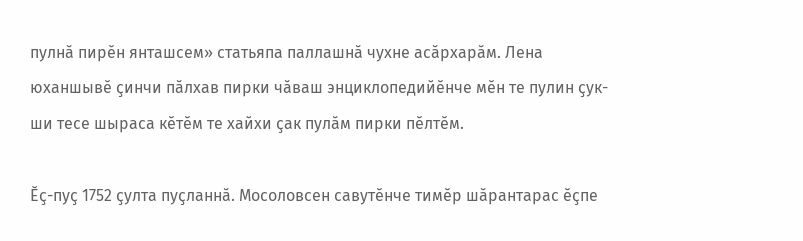пулнӑ пирӗн янташсем» статьяпа паллашнӑ чухне асӑрхарӑм. Лена юханшывӗ ҫинчи пӑлхав пирки чӑваш энциклопедийӗнче мӗн те пулин ҫук-ши тесе шыраса кӗтӗм те хайхи ҫак пулӑм пирки пӗлтӗм.

Ӗҫ-пуҫ 1752 ҫулта пуҫланнӑ. Мосоловсен савутӗнче тимӗр шӑрантарас ӗҫпе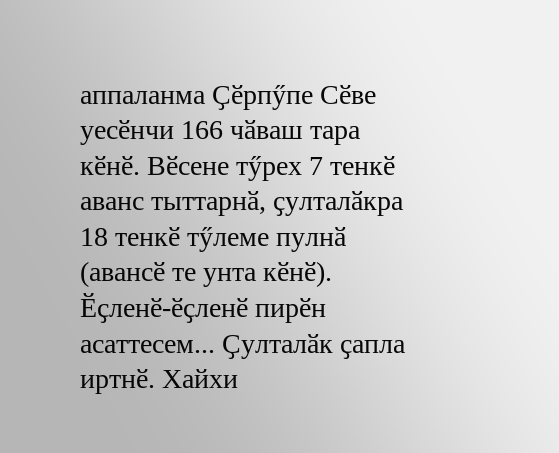аппаланма Ҫӗрпӳпе Сӗве уесӗнчи 166 чӑваш тара кӗнӗ. Вӗсене тӳрех 7 тенкӗ аванс тыттарнӑ, ҫулталӑкра 18 тенкӗ тӳлеме пулнӑ (авансӗ те унта кӗнӗ). Ӗҫленӗ-ӗҫленӗ пирӗн асаттесем... Ҫулталӑк ҫапла иртнӗ. Хайхи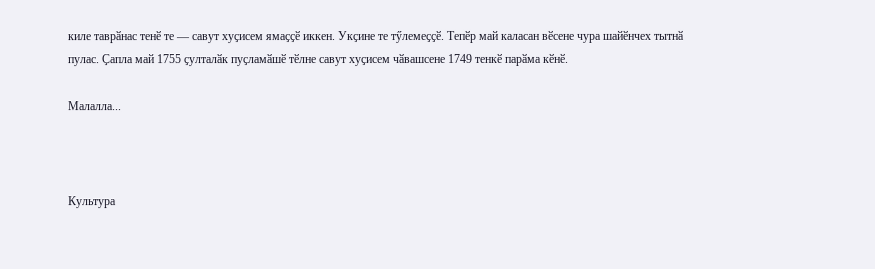киле таврӑнас тенӗ те — савут хуҫисем ямаҫҫӗ иккен. Укҫине те тӳлемеҫҫӗ. Тепӗр май каласан вӗсене чура шайӗнчех тытнӑ пулас. Ҫапла май 1755 ҫулталӑк пуҫламӑшӗ тӗлне савут хуҫисем чӑвашсене 1749 тенкӗ парӑма кӗнӗ.

Малалла...



Культура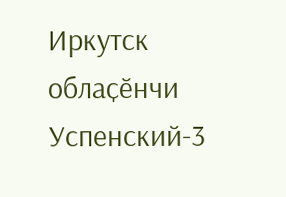Иркутск облаҫӗнчи Успенский-3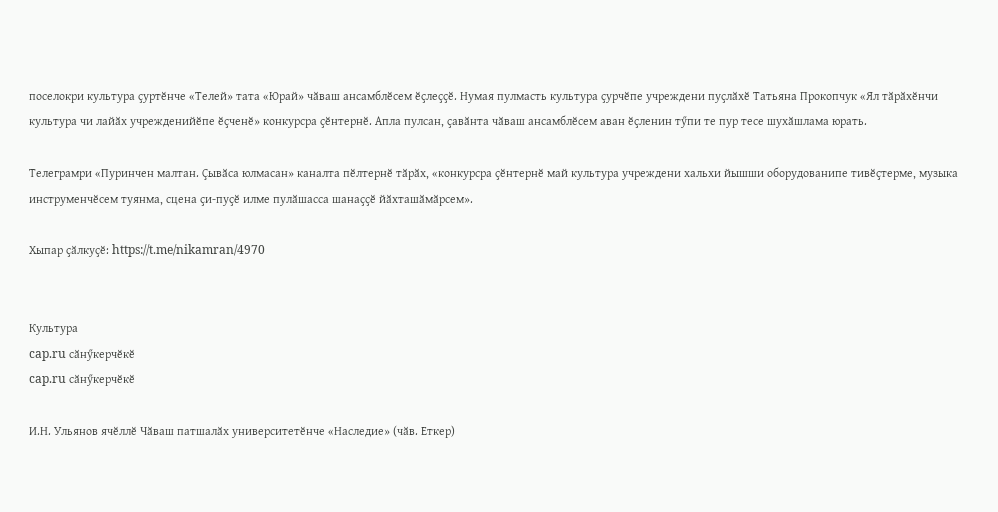поселокри культура ҫуртӗнче «Телей» тата «Юрай» чӑваш ансамблӗсем ӗҫлеҫҫӗ. Нумая пулмасть культура ҫурчӗпе учреждени пуҫлӑхӗ Татьяна Прокопчук «Ял тӑрӑхӗнчи культура чи лайӑх учрежденийӗпе ӗҫченӗ» конкурсра ҫӗнтернӗ. Апла пулсан, ҫавӑнта чӑваш ансамблӗсем аван ӗҫленин тӳпи те пур тесе шухӑшлама юрать.

Телеграмри «Пуринчен малтан. Ҫывӑса юлмасан» каналта пӗлтернӗ тӑрӑх, «конкурсра ҫӗнтернӗ май культура учреждени хальхи йышши оборудованипе тивӗҫтерме, музыка инструменчӗсем туянма, сцена ҫи-пуҫӗ илме пулӑшасса шанаҫҫӗ йӑхташӑмӑрсем».

Хыпар ҫӑлкуҫӗ: https://t.me/nikamran/4970


Культура
cap.ru сӑнӳкерчӗкӗ
cap.ru сӑнӳкерчӗкӗ

И.Н. Ульянов ячӗллӗ Чӑваш патшалӑх университетӗнче «Наследие» (чӑв. Еткер)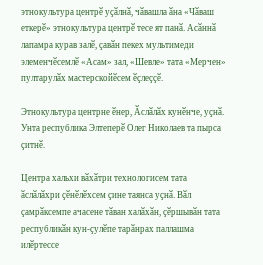этнокультура центрӗ уҫӑлнӑ, чӑвашла ӑна «Чӑваш еткерӗ» этнокультура центрӗ тесе ят панӑ. Асӑннӑ лапамра курав залӗ, ҫавӑн пекех мультимеди элеменчӗсемлӗ «Асам» зал, «Шевле» тата «Мерчен» пултарулӑх мастерскойӗсем ӗҫлеҫҫӗ.

Этнокультура центрне ӗнер, Ӑслӑлӑх кунӗнче, уҫнӑ. Унта республика Элтеперӗ Олег Николаев та пырса ҫитнӗ.

Центра хальхи вӑхӑтри технологисем тата ӑслӑлӑхри ҫӗнӗлӗхсем ҫине таянса уҫнӑ. Вӑл ҫамрӑксемпе ачасене тӑван халӑхӑн, ҫӗршывӑн тата республикӑн кун-ҫулӗпе тарӑнрах паллашма илӗртессе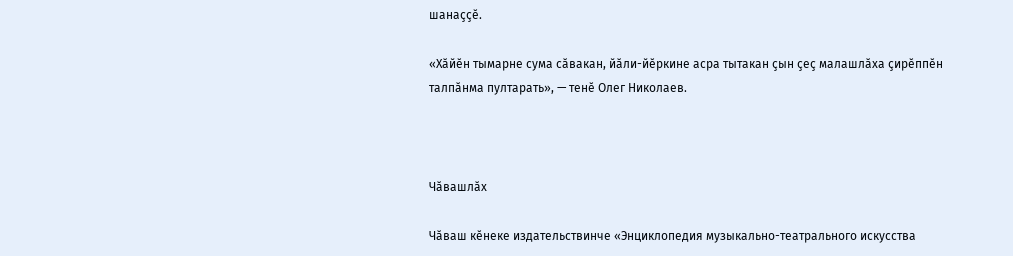шанаҫҫӗ.

«Хӑйӗн тымарне сума сӑвакан, йӑли-йӗркине асра тытакан ҫын ҫеҫ малашлӑха ҫирӗппӗн талпӑнма пултарать», — тенӗ Олег Николаев.



Чӑвашлӑх

Чӑваш кӗнеке издательствинче «Энциклопедия музыкально-театрального искусства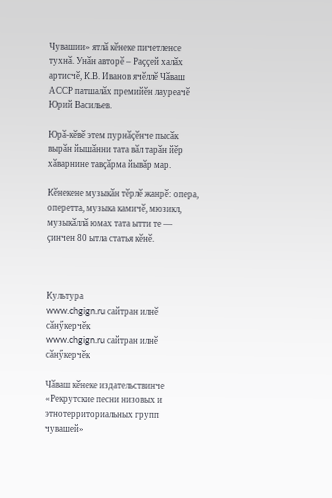Чувашии» ятлӑ кӗнеке пичетленсе тухнӑ. Унӑн авторӗ – Раҫҫей халӑх артисчӗ, К.В. Иванов ячӗллӗ Чӑваш АССР патшалӑх премийӗн лауреачӗ Юрий Васильев.

Юрӑ-кӗвӗ этем пурнӑҫӗнче пысӑк вырӑн йышӑнни тата вӑл тарӑн йӗр хӑварнине тавҫӑрма йывӑр мар.

Кӗнекене музыкӑн тӗрлӗ жанрӗ: опера, оперетта, музыка камичӗ, мюзикл, музыкӑллӑ юмах тата ытти те — ҫинчен 80 ытла статья кӗнӗ.



Культура
www.chgign.ru сайтран илнӗ сӑнӳкерчӗк
www.chgign.ru сайтран илнӗ сӑнӳкерчӗк

Чӑваш кӗнеке издательствинче «Рекрутские песни низовых и этнотерриториальных групп чувашей»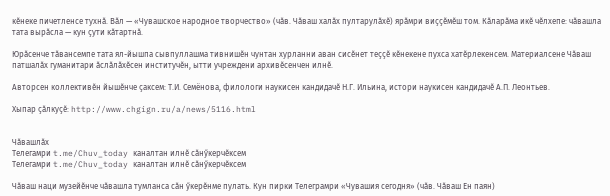кӗнеке пичетленсе тухнӑ. Вӑл — «Чувашское народное творчество» (чӑв. Чӑваш халӑх пултарулӑхӗ) ярӑмри виҫҫӗмӗш том. Кӑларӑма икӗ чӗлхепе: чӑвашла тата вырӑсла — кун ҫути кӑтартнӑ.

Юрӑсенче тӑвансемпе тата ял-йышпа сывпуллашма тивнишӗн чунтан хурланни аван сисӗнет теҫҫӗ кӗнекене пухса хатӗрлекенсем. Материалсене Чӑваш патшалӑх гуманитари ӑслӑлӑхӗсен институчӗн, ытти учреждени архивӗсенчен илнӗ.

Авторсен коллективӗн йышӗнче ҫаксем: Т.И. Семёнова, филологи наукисен кандидачӗ Н.Г. Ильина, истори наукисен кандидачӗ А.П. Леонтьев.

Хыпар ҫӑлкуҫӗ: http://www.chgign.ru/a/news/5116.html


Чӑвашлӑх
Телегамри t.me/Chuv_today каналтан илнӗ сӑнӳкерчӗксем
Телегамри t.me/Chuv_today каналтан илнӗ сӑнӳкерчӗксем

Чӑваш наци музейӗнче чӑвашла тумланса сӑн ӳкерӗнме пулать. Кун пирки Телеграмри «Чувашия сегодня» (чӑв. Чӑваш Ен паян)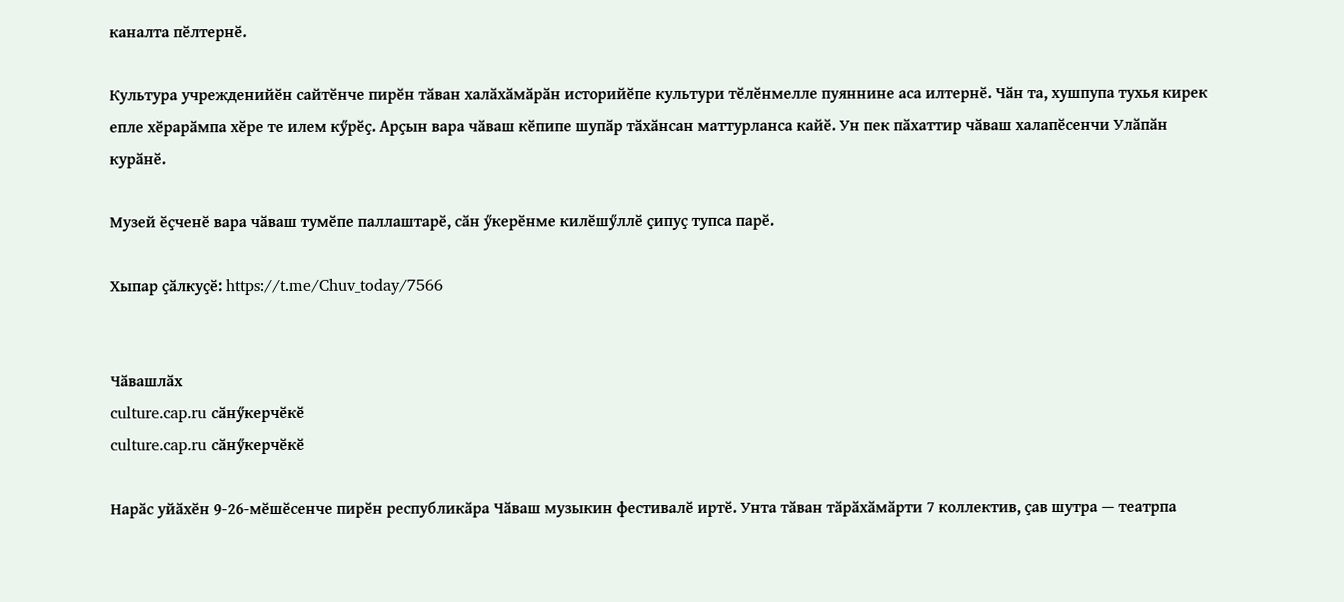каналта пӗлтернӗ.

Культура учрежденийӗн сайтӗнче пирӗн тӑван халӑхӑмӑрӑн историйӗпе культури тӗлӗнмелле пуяннине аса илтернӗ. Чӑн та, хушпупа тухья кирек епле хӗрарӑмпа хӗре те илем кӳрӗҫ. Арҫын вара чӑваш кӗпипе шупӑр тӑхӑнсан маттурланса кайӗ. Ун пек пӑхаттир чӑваш халапӗсенчи Улӑпӑн курӑнӗ.

Музей ӗҫченӗ вара чӑваш тумӗпе паллаштарӗ, сӑн ӳкерӗнме килӗшӳллӗ ҫипуҫ тупса парӗ.

Хыпар ҫӑлкуҫӗ: https://t.me/Chuv_today/7566


Чӑвашлӑх
culture.cap.ru сӑнӳкерчӗкӗ
culture.cap.ru сӑнӳкерчӗкӗ

Нарӑс уйӑхӗн 9-26-мӗшӗсенче пирӗн республикӑра Чӑваш музыкин фестивалӗ иртӗ. Унта тӑван тӑрӑхӑмӑрти 7 коллектив, ҫав шутра — театрпа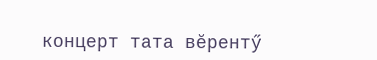концерт тата вӗрентӳ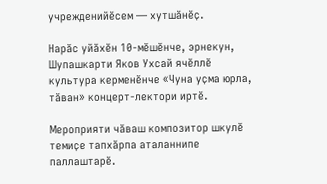учрежденийӗсем — хутшӑнӗҫ.

Нарӑс уйӑхӗн 10-мӗшӗнче, эрнекун, Шупашкарти Яков Ухсай ячӗллӗ культура керменӗнче «Чуна уҫма юрла, тӑван» концерт-лектори иртӗ.

Мероприяти чӑваш композитор шкулӗ темиҫе тапхӑрпа аталаннипе паллаштарӗ.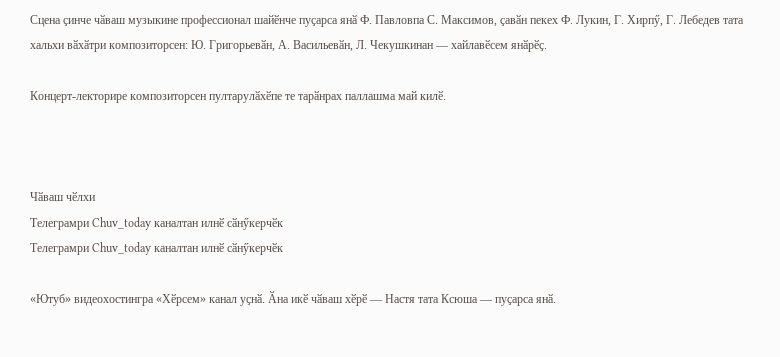Сцена ҫинче чӑваш музыкине профессионал шайӗнче пуҫарса янӑ Ф. Павловпа С. Максимов, ҫавӑн пекех Ф. Лукин, Г. Хирпӳ, Г. Лебедев тата хальхи вӑхӑтри композиторсен: Ю. Григорьевӑн, А. Васильевӑн, Л. Чекушкинан — хайлавӗсем янӑрӗҫ.

Концерт-лекторире композиторсен пултарулӑхӗпе те тарӑнрах паллашма май килӗ.



Чӑваш чӗлхи
Телеграмри Chuv_today каналтан илнӗ сӑнӳкерчӗк
Телеграмри Chuv_today каналтан илнӗ сӑнӳкерчӗк

«Ютуб» видеохостингра «Хӗрсем» канал уҫнӑ. Ӑна икӗ чӑваш хӗрӗ — Настя тата Ксюша — пуҫарса янӑ.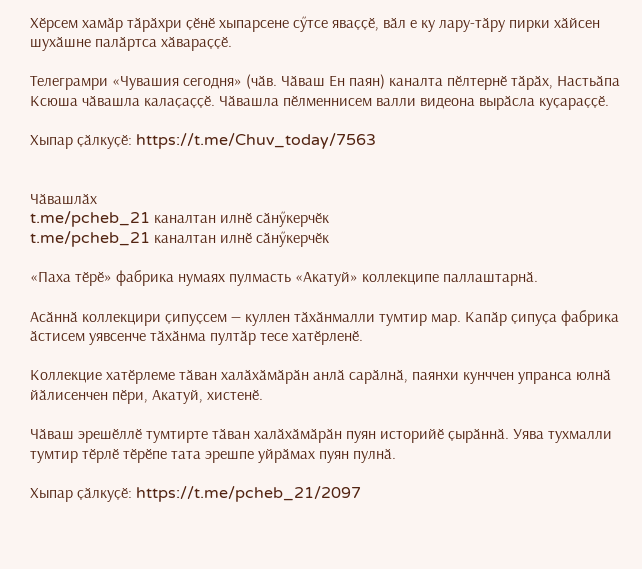Хӗрсем хамӑр тӑрӑхри ҫӗнӗ хыпарсене сӳтсе яваҫҫӗ, вӑл е ку лару-тӑру пирки хӑйсен шухӑшне палӑртса хӑвараҫҫӗ.

Телеграмри «Чувашия сегодня» (чӑв. Чӑваш Ен паян) каналта пӗлтернӗ тӑрӑх, Настьӑпа Ксюша чӑвашла калаҫаҫҫӗ. Чӑвашла пӗлменнисем валли видеона вырӑсла куҫараҫҫӗ.

Хыпар ҫӑлкуҫӗ: https://t.me/Chuv_today/7563


Чӑвашлӑх
t.me/pcheb_21 каналтан илнӗ сӑнӳкерчӗк
t.me/pcheb_21 каналтан илнӗ сӑнӳкерчӗк

«Паха тӗрӗ» фабрика нумаях пулмасть «Акатуй» коллекципе паллаштарнӑ.

Асӑннӑ коллекцири ҫипуҫсем — куллен тӑхӑнмалли тумтир мар. Капӑр ҫипуҫа фабрика ӑстисем уявсенче тӑхӑнма пултӑр тесе хатӗрленӗ.

Коллекцие хатӗрлеме тӑван халӑхӑмӑрӑн анлӑ сарӑлнӑ, паянхи кунччен упранса юлнӑ йӑлисенчен пӗри, Акатуй, хистенӗ.

Чӑваш эрешӗллӗ тумтирте тӑван халӑхӑмӑрӑн пуян историйӗ ҫырӑннӑ. Уява тухмалли тумтир тӗрлӗ тӗрӗпе тата эрешпе уйрӑмах пуян пулнӑ.

Хыпар ҫӑлкуҫӗ: https://t.me/pcheb_21/2097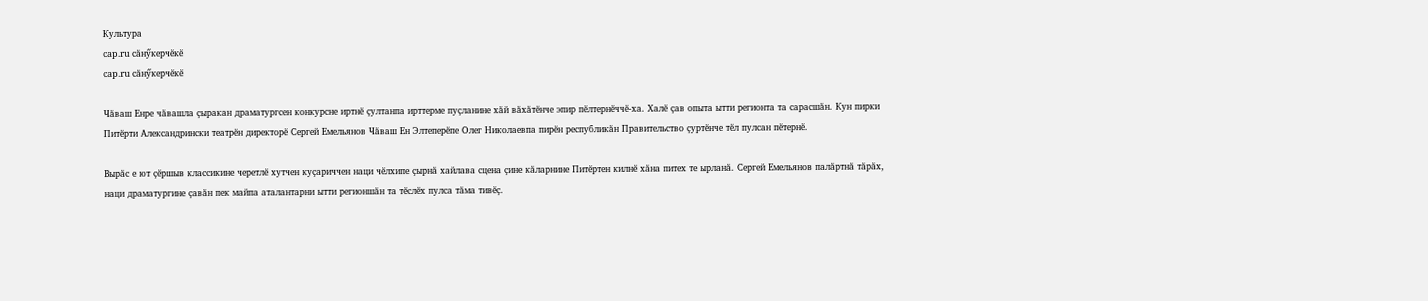Культура
cap.ru сӑнӳкерчӗкӗ
cap.ru сӑнӳкерчӗкӗ

Чӑваш Енре чӑвашла ҫыракан драматургсен конкурсне иртнӗ ҫултанпа ирттерме пуҫланине хӑй вӑхӑтӗнче эпир пӗлтернӗччӗ-ха. Халӗ ҫав опыта ытти регионта та сарасшӑн. Кун пирки Питӗрти Александрински театрӗн директорӗ Сергей Емельянов Чӑваш Ен Элтеперӗпе Олег Николаевпа пирӗн республикӑн Правительство ҫуртӗнче тӗл пулсан пӗтернӗ.

Вырӑс е ют ҫӗршыв классикине черетлӗ хутчен куҫариччен наци чӗлхипе ҫырнӑ хайлава сцена ҫине кӑларнине Питӗртен килнӗ хӑна питех те ырланӑ. Сергей Емельянов палӑртнӑ тӑрӑх, наци драматургине ҫавӑн пек майпа аталантарни ытти регионшӑн та тӗслӗх пулса тӑма тивӗҫ.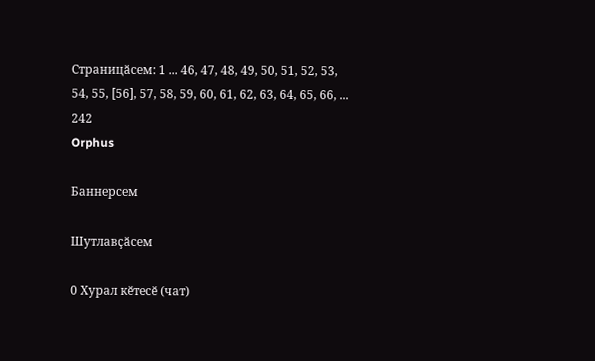Страницӑсем: 1 ... 46, 47, 48, 49, 50, 51, 52, 53, 54, 55, [56], 57, 58, 59, 60, 61, 62, 63, 64, 65, 66, ... 242
Orphus

Баннерсем

Шутлавҫӑсем

0 Хурал кӗтесӗ (чат)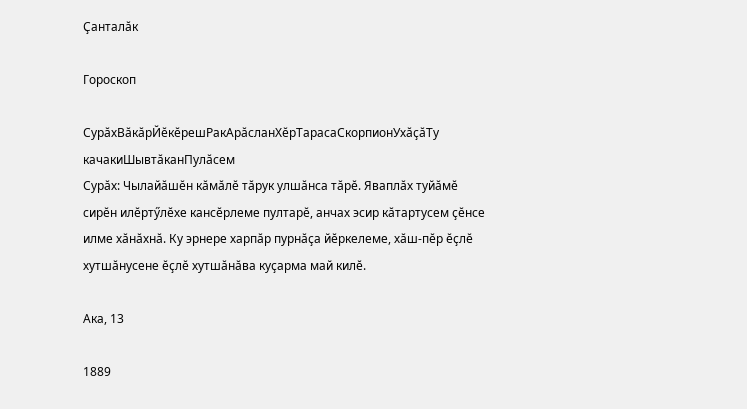Ҫанталӑк

Гороскоп

СурӑхВӑкӑрЙӗкӗрешРакАрӑсланХӗрТарасаСкорпионУхӑҫӑТу качакиШывтӑканПулӑсем
Сурӑх: Чылайӑшӗн кӑмӑлӗ тӑрук улшӑнса тӑрӗ. Яваплӑх туйӑмӗ сирӗн илӗртӳлӗхе кансӗрлеме пултарӗ, анчах эсир кӑтартусем ҫӗнсе илме хӑнӑхнӑ. Ку эрнере харпӑр пурнӑҫа йӗркелеме, хӑш-пӗр ӗҫлӗ хутшӑнусене ӗҫлӗ хутшӑнӑва куҫарма май килӗ.

Ака, 13

1889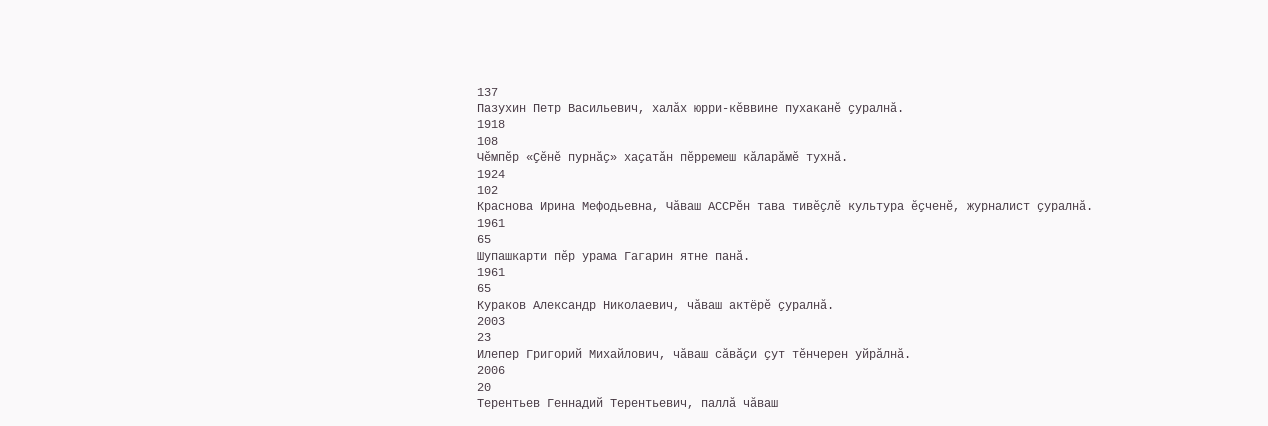137
Пазухин Петр Васильевич, халӑх юрри-кӗввине пухаканӗ ҫуралнӑ.
1918
108
Чӗмпӗр «Ҫӗнӗ пурнӑҫ» хаҫатӑн пӗрремеш кӑларӑмӗ тухнӑ.
1924
102
Краснова Ирина Мефодьевна, Чӑваш АССРӗн тава тивӗҫлӗ культура ӗҫченӗ, журналист ҫуралнӑ.
1961
65
Шупашкарти пӗр урама Гагарин ятне панӑ.
1961
65
Кураков Александр Николаевич, чӑваш актёрӗ ҫуралнӑ.
2003
23
Илепер Григорий Михайлович, чӑваш сӑвӑҫи ҫут тӗнчерен уйрӑлнӑ.
2006
20
Терентьев Геннадий Терентьевич, паллӑ чӑваш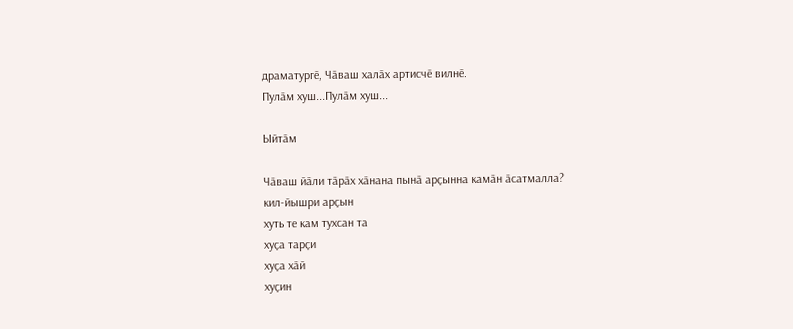драматургӗ, Чӑваш халӑх артисчӗ вилнӗ.
Пулӑм хуш...Пулӑм хуш...

Ыйтӑм

Чӑваш йӑли тӑрӑх хӑнана пынӑ арҫынна камӑн ӑсатмалла?
кил-йышри арҫын
хуть те кам тухсан та
хуҫа тарҫи
хуҫа хӑй
хуҫин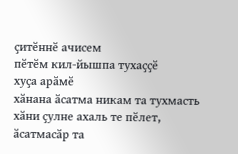ҫитӗннӗ ачисем
пӗтӗм кил-йышпа тухаҫҫӗ
хуҫа арӑмӗ
хӑнана ӑсатма никам та тухмасть
хӑни ҫулне ахаль те пӗлет, ӑсатмасӑр та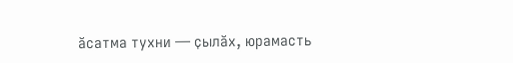ӑсатма тухни — ҫылӑх, юрамасть